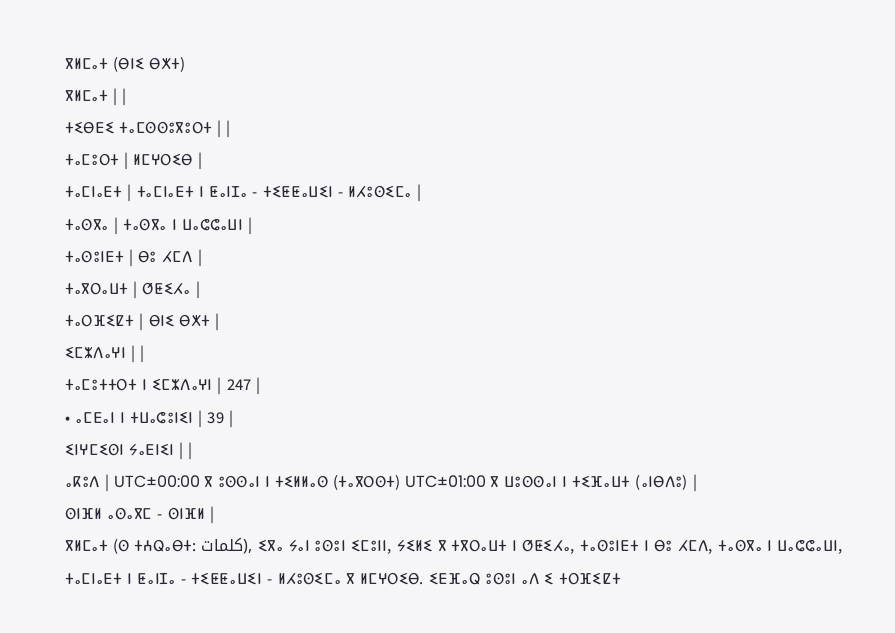ⴳⵍⵎⴰⵜ (ⴱⵏⵉ ⴱⵅⵜ)
ⴳⵍⵎⴰⵜ | |
ⵜⵉⴱⴹⵉ ⵜⴰⵎⵙⵙⵓⴳⵓⵔⵜ | |
ⵜⴰⵎⵓⵔⵜ | ⵍⵎⵖⵔⵉⴱ |
ⵜⴰⵎⵏⴰⴹⵜ | ⵜⴰⵎⵏⴰⴹⵜ ⵏ ⵟⴰⵏⵊⴰ - ⵜⵉⵟⵟⴰⵡⵉⵏ - ⵍⵃⵓⵙⵉⵎⴰ |
ⵜⴰⵙⴳⴰ | ⵜⴰⵙⴳⴰ ⵏ ⵡⴰⵛⵛⴰⵡⵏ |
ⵜⴰⵙⵓⵏⴹⵜ | ⴱⵓ ⵃⵎⴷ |
ⵜⴰⴳⵔⴰⵡⵜ | ⵚⵟⵉⵃⴰ |
ⵜⴰⵔⴼⵉⵇⵜ | ⴱⵏⵉ ⴱⵅⵜ |
ⵉⵎⵣⴷⴰⵖⵏ | |
ⵜⴰⵎⵓⵜⵜⵔⵜ ⵏ ⵉⵎⵣⴷⴰⵖⵏ | 247 |
• ⴰⵎⴹⴰⵏ ⵏ ⵜⵡⴰⵛⵓⵏⵉⵏ | 39 |
ⵉⵏⵖⵎⵉⵙⵏ ⵢⴰⴹⵏⵉⵏ | |
ⴰⴽⵓⴷ | UTC±00:00 ⴳ ⵓⵙⵙⴰⵏ ⵏ ⵜⵉⵍⵍⴰⵙ (ⵜⴰⴳⵔⵙⵜ) UTC±01:00 ⴳ ⵡⵓⵙⵙⴰⵏ ⵏ ⵜⵉⴼⴰⵡⵜ (ⴰⵏⴱⴷⵓ) |
ⵙⵏⴼⵍ ⴰⵙⴰⴳⵎ - ⵙⵏⴼⵍ |
ⴳⵍⵎⴰⵜ (ⵙ ⵜⵄⵕⴰⴱⵜ: كلمات), ⵉⴳⴰ ⵢⴰⵏ ⵓⵙⵓⵏ ⵉⵎⵓⵏⵏ, ⵢⵉⵍⵉ ⴳ ⵜⴳⵔⴰⵡⵜ ⵏ ⵚⵟⵉⵃⴰ, ⵜⴰⵙⵓⵏⴹⵜ ⵏ ⴱⵓ ⵃⵎⴷ, ⵜⴰⵙⴳⴰ ⵏ ⵡⴰⵛⵛⴰⵡⵏ, ⵜⴰⵎⵏⴰⴹⵜ ⵏ ⵟⴰⵏⵊⴰ - ⵜⵉⵟⵟⴰⵡⵉⵏ - ⵍⵃⵓⵙⵉⵎⴰ ⴳ ⵍⵎⵖⵔⵉⴱ. ⵉⴹⴼⴰⵕ ⵓⵙⵓⵏ ⴰⴷ ⵉ ⵜⵔⴼⵉⵇⵜ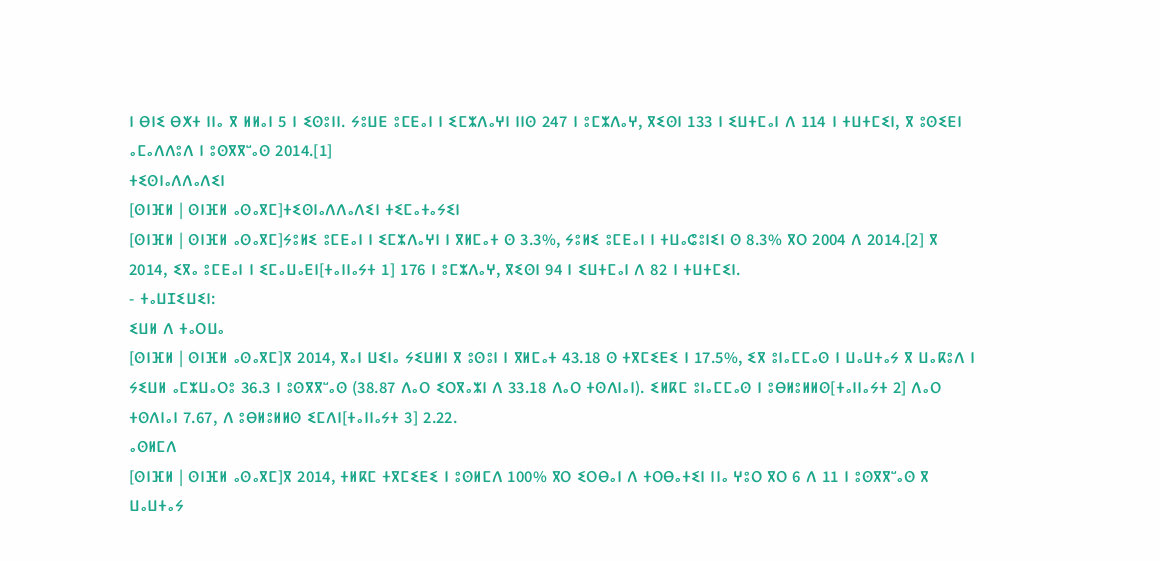ⵏ ⴱⵏⵉ ⴱⵅⵜ ⵏⵏⴰ ⴳ ⵍⵍⴰⵏ 5 ⵏ ⵉⵙⵓⵏⵏ. ⵢⵓⵡⴹ ⵓⵎⴹⴰⵏ ⵏ ⵉⵎⵣⴷⴰⵖⵏ ⵏⵏⵙ 247 ⵏ ⵓⵎⵣⴷⴰⵖ, ⴳⵉⵙⵏ 133 ⵏ ⵉⵡⵜⵎⴰⵏ ⴷ 114 ⵏ ⵜⵡⵜⵎⵉⵏ, ⴳ ⵓⵙⵉⴹⵏ ⴰⵎⴰⴷⴷⵓⴷ ⵏ ⵓⵙⴳⴳⵯⴰⵙ 2014.[1]
ⵜⵉⵙⵏⴰⴷⴷⴰⴷⵉⵏ
[ⵙⵏⴼⵍ | ⵙⵏⴼⵍ ⴰⵙⴰⴳⵎ]ⵜⵉⵙⵏⴰⴷⴷⴰⴷⵉⵏ ⵜⵉⵎⴰⵜⴰⵢⵉⵏ
[ⵙⵏⴼⵍ | ⵙⵏⴼⵍ ⴰⵙⴰⴳⵎ]ⵢⵓⵍⵉ ⵓⵎⴹⴰⵏ ⵏ ⵉⵎⵣⴷⴰⵖⵏ ⵏ ⴳⵍⵎⴰⵜ ⵙ 3.3%, ⵢⵓⵍⵉ ⵓⵎⴹⴰⵏ ⵏ ⵜⵡⴰⵛⵓⵏⵉⵏ ⵙ 8.3% ⴳⵔ 2004 ⴷ 2014.[2] ⴳ 2014, ⵉⴳⴰ ⵓⵎⴹⴰⵏ ⵏ ⵉⵎⴰⵡⴰⴹⵏ[ⵜⴰⵏⵏⴰⵢⵜ 1] 176 ⵏ ⵓⵎⵣⴷⴰⵖ, ⴳⵉⵙⵏ 94 ⵏ ⵉⵡⵜⵎⴰⵏ ⴷ 82 ⵏ ⵜⵡⵜⵎⵉⵏ.
- ⵜⴰⵡⵊⵉⵡⵉⵏ:
ⵉⵡⵍ ⴷ ⵜⴰⵔⵡⴰ
[ⵙⵏⴼⵍ | ⵙⵏⴼⵍ ⴰⵙⴰⴳⵎ]ⴳ 2014, ⴳⴰⵏ ⵡⵉⵏⴰ ⵢⵉⵡⵍⵏ ⴳ ⵓⵙⵓⵏ ⵏ ⴳⵍⵎⴰⵜ 43.18 ⵙ ⵜⴳⵎⵉⴹⵉ ⵏ 17.5%, ⵉⴳ ⵓⵏⴰⵎⵎⴰⵙ ⵏ ⵡⴰⵡⵜⴰⵢ ⴳ ⵡⴰⴽⵓⴷ ⵏ ⵢⵉⵡⵍ ⴰⵎⵣⵡⴰⵔⵓ 36.3 ⵏ ⵓⵙⴳⴳⵯⴰⵙ (38.87 ⴷⴰⵔ ⵉⵔⴳⴰⵣⵏ ⴷ 33.18 ⴷⴰⵔ ⵜⵙⴷⵏⴰⵏ). ⵉⵍⴽⵎ ⵓⵏⴰⵎⵎⴰⵙ ⵏ ⵓⴱⵍⵓⵍⵍⵙ[ⵜⴰⵏⵏⴰⵢⵜ 2] ⴷⴰⵔ ⵜⵙⴷⵏⴰⵏ 7.67, ⴷ ⵓⴱⵍⵓⵍⵍⵙ ⵉⵎⴷⵏ[ⵜⴰⵏⵏⴰⵢⵜ 3] 2.22.
ⴰⵙⵍⵎⴷ
[ⵙⵏⴼⵍ | ⵙⵏⴼⵍ ⴰⵙⴰⴳⵎ]ⴳ 2014, ⵜⵍⴽⵎ ⵜⴳⵎⵉⴹⵉ ⵏ ⵓⵙⵍⵎⴷ 100% ⴳⵔ ⵉⵔⴱⴰⵏ ⴷ ⵜⵔⴱⴰⵜⵉⵏ ⵏⵏⴰ ⵖⵓⵔ ⴳⵔ 6 ⴷ 11 ⵏ ⵓⵙⴳⴳⵯⴰⵙ ⴳ ⵡⴰⵡⵜⴰⵢ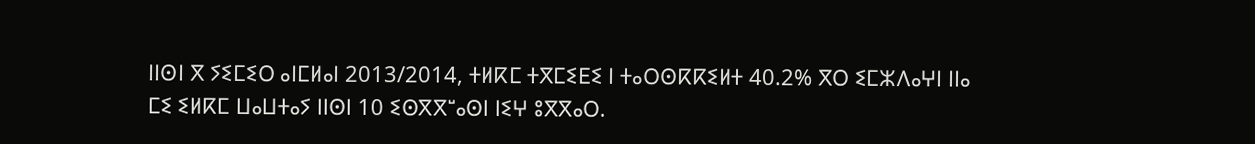ⵏⵏⵙⵏ ⴳ ⵢⵉⵎⵉⵔ ⴰⵏⵎⵍⴰⵏ 2013/2014, ⵜⵍⴽⵎ ⵜⴳⵎⵉⴹⵉ ⵏ ⵜⴰⵔⵙⴽⴽⵉⵍⵜ 40.2% ⴳⵔ ⵉⵎⵣⴷⴰⵖⵏ ⵏⵏⴰ ⵎⵉ ⵉⵍⴽⵎ ⵡⴰⵡⵜⴰⵢ ⵏⵏⵙⵏ 10 ⵉⵙⴳⴳⵯⴰⵙⵏ ⵏⵉⵖ ⵓⴳⴳⴰⵔ.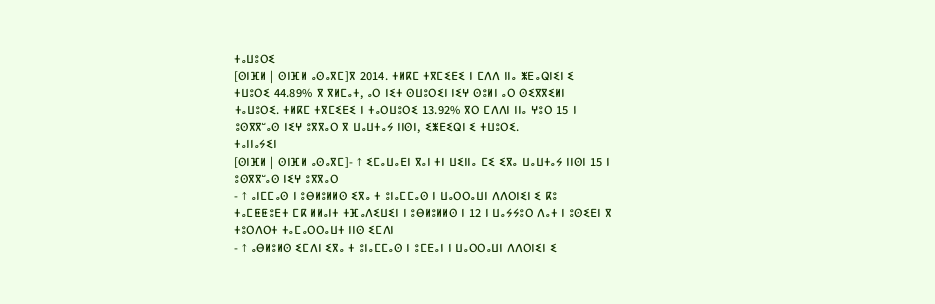ⵜⴰⵡⵓⵔⵉ
[ⵙⵏⴼⵍ | ⵙⵏⴼⵍ ⴰⵙⴰⴳⵎ]ⴳ 2014. ⵜⵍⴽⵎ ⵜⴳⵎⵉⴹⵉ ⵏ ⵎⴷⴷ ⵏⵏⴰ ⵥⴹⴰⵕⵏⵉⵏ ⵉ ⵜⵡⵓⵔⵉ 44.89% ⴳ ⴳⵍⵎⴰⵜ, ⴰⵔ ⵏⵉⵜ ⵙⵡⵓⵔⵉⵏ ⵏⵉⵖ ⵙⵓⵍⵏ ⴰⵔ ⵙⵉⴳⴳⵉⵍⵏ ⵜⴰⵡⵓⵔⵉ. ⵜⵍⴽⵎ ⵜⴳⵎⵉⴹⵉ ⵏ ⵜⴰⵔⵡⵓⵔⵉ 13.92% ⴳⵔ ⵎⴷⴷⵏ ⵏⵏⴰ ⵖⵓⵔ 15 ⵏ ⵓⵙⴳⴳⵯⴰⵙ ⵏⵉⵖ ⵓⴳⴳⴰⵔ ⴳ ⵡⴰⵡⵜⴰⵢ ⵏⵏⵙⵏ, ⵉⵥⴹⵉⵕⵏ ⵉ ⵜⵡⵓⵔⵉ.
ⵜⴰⵏⵏⴰⵢⵉⵏ
[ⵙⵏⴼⵍ | ⵙⵏⴼⵍ ⴰⵙⴰⴳⵎ]- ↑ ⵉⵎⴰⵡⴰⴹⵏ ⴳⴰⵏ ⵜⵏ ⵡⵉⵏⵏⴰ ⵎⵉ ⵉⴳⴰ ⵡⴰⵡⵜⴰⵢ ⵏⵏⵙⵏ 15 ⵏ ⵓⵙⴳⴳⵯⴰⵙ ⵏⵉⵖ ⵓⴳⴳⴰⵔ
- ↑ ⴰⵏⵎⵎⴰⵙ ⵏ ⵓⴱⵍⵓⵍⵍⵙ ⵉⴳⴰ ⵜ ⵓⵏⴰⵎⵎⴰⵙ ⵏ ⵡⴰⵔⵔⴰⵡⵏ ⴷⴷⵔⵏⵉⵏ ⵉ ⴽⵓ ⵜⴰⵎⵟⵟⵓⴹⵜ ⵎⴽ ⵍⵍⴰⵏⵜ ⵜⴼⴰⴷⵉⵡⵉⵏ ⵏ ⵓⴱⵍⵓⵍⵍⵙ ⵏ 12 ⵏ ⵡⴰⵢⵢⵓⵔ ⴷⴰⵜ ⵏ ⵓⵙⵉⴹⵏ ⴳ ⵜⵓⵔⴷⵔⵜ ⵜⴰⵎⴰⵔⵔⴰⵡⵜ ⵏⵏⵙ ⵉⵎⴷⵏ
- ↑ ⴰⴱⵍⵓⵍⵙ ⵉⵎⴷⵏ ⵉⴳⴰ ⵜ ⵓⵏⴰⵎⵎⴰⵙ ⵏ ⵓⵎⴹⴰⵏ ⵏ ⵡⴰⵔⵔⴰⵡⵏ ⴷⴷⵔⵏⵉⵏ ⵉ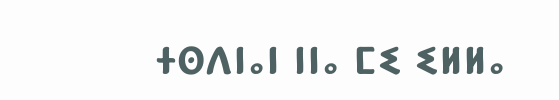ⵜⵙⴷⵏⴰⵏ ⵏⵏⴰ ⵎⵉ ⵉⵍⵍⴰ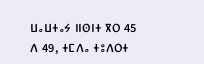ⵡⴰⵡⵜⴰⵢ ⵏⵏⵙⵏⵜ ⴳⵔ 45 ⴷ 49, ⵜⵎⴷⴰ ⵜⵓⴷⵔⵜ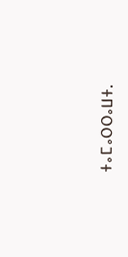ⵜⴰⵎⴰⵔⵔⴰⵡⵜ.